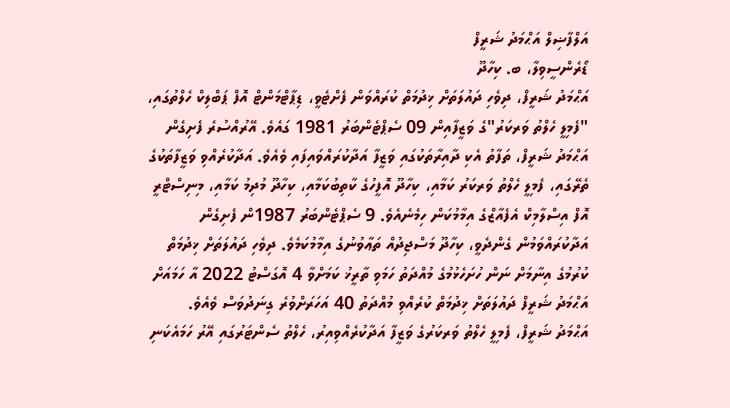އަލްފާޟިލް އަޙްމަދު ޝަރީފް
ޑޯރެންސީވިލާ، ބ. ކިހާދޫ
އަޙްމަދު ޝަރީފް، ދިވެހި ދައުލަތަށް ޚިދުމަތް ކުރައްވަން ފެށްޓެވީ، ޑިޕާޓްމަންޓް އޮފް ޕަބްލިކް ހެލްތުގައި، "ފެމިލީ ހެލްތު ވަރކަރު"ގެ ވަޒީފާއިން 09 ސެޕްޓެންބަރު 1981 ގައެވެ. އޭރުއްސުރެ ފެށިގެން އަޙްމަދު ޝަރީފް، ތަފާތު އެކި ދާއިރާތަކުގައި ވަޒީފާ އަދާކުރައްވައިފައި ވެއެވެ. އަދާކުރެއްވި ވަޒީފާތަކުގެ ތެރޭގައި، ފެމިލީ ހެލްތު ވަރކަރު ކަމާއި، ކިހާދޫ އޮފީހުގެ ކާތިބުކަމާއި، ކިހާދޫ މުދިމު ކަމާއި، މިނިސްޓްރީ އޮފް އިސްލާމިކް އެފެއާޒްގެ އިމާމުކަން ހިމެނެއެވެ. 9 ސެޕްޓެންބަރު 1987ން ފެށިގެން އަދާކުރައްވަމުން ގެންދެވީ، ކިހާދޫ މަސްޖިދުއް ތަޢާވުނުގެ އިމާމުކަމެވެ. ދިވެހި ދައުލަތަށް ޚިދުމަތް ކުރުމުގެ އިނާމަށް ނަން ހުށަހެޅުމުގެ މުއްދަތު ހަމަވި ތާރީޚު ކަމަށްވާ 4 އޮގަސްޓު 2022 އާ ހަމައަށް އަޙްމަދު ޝަރީފް ދައުލަތަށް ޚިދުމަތް ކުރެއްވި މުއްދަތު 40 އަހަރަށްވުރެ ގިނަދުވަސް ވެއެވެ.
އަޙްމަދު ޝަރީފް، ފެމިލީ ހެލްތު ވަރކަރުގެ ވަޒީފާ އަދާކުރެއްވިއިރު، ހެލްތު ސެންޓަރުގައި އޭރު ހަމައެކަނި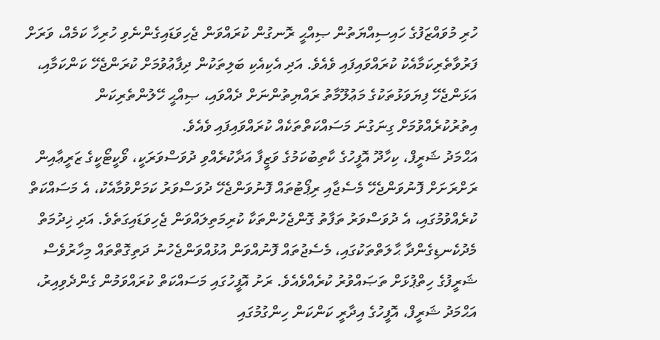ހުރި މުވައްޒަފުގެ ހައިސިއްޔަތުން ޞިއްޙީ ރޮނގުން ކުރައްވަން ޖެހިވަޑައިގެންނެވި ހުރިހާ ކަމެއް، ވަރަށް ފަރުވާތެރިކަމާއެކު ކުރައްވައިފައި ވެއެވެ. އަދި އެކިއެކި ބަލިތަކުން ދިފާޢުވުމަށް ކުރަންޖެހޭ ކަންކަމާއި، އަޅަންޖެހޭ ފިޔަވަޅުތަކުގެ މަޢުލޫމާތު ރައްޔިތުންނަށް ދެއްވައި، ޞިއްޙީ ހޭލުންތެރިކަން އިތުރުކުރެއްވުމަށް ގިނަގުނަ މަސައްކަތްތަކެއް ކުރައްވައިފައި ވެއެވެ.
އަޙްމަދު ޝަރީފް، ކިހާދޫ އޮފީހުގެ ކާތިބުކަމުގެ ވަޒީފާ އަދާކުރެއްވި ދުވަސްވަރަކީ، ވޯކީޓޯކީގެ ޒަރީޢާއިން ރަށްރަށަށް ފޮނުވަންޖެހޭ މެސެޖާއި ރިޕޯޓުތައް ފޮނުވަންޖެހޭ ދުވަސްވަރު ކަމަށްވުމާއެކު، އެ މަސައްކަތް ކުރެއްވުމުގައި، އެ ދުވަސްވަރު ތަފާތު ގޮންޖެހުންތަކާ ކުރިމަތިލައްވަން ޖެހިވަޑައިގަތެވެ. އަދި ޚިދުމަތް މެދުކެނޑިގެންދާ ޙާލަތްތަކުގައި، މެސެޖުތައް ފޮނުއްވަން އުޅުއްވަންޖެހުނު ދަތިގޮތްތައް މިހާރުވެސް ޝަރީފުގެ ހިތްޕުޅަށް ތަޞައްވުރު ކުރެއްވެއެވެ. ރަށު އޮފީހުގައި މަސައްކަތް ކުރައްވަމުން ގެންދެވިއިރު، އަޙްމަދު ޝަރީފް، އޮފީހުގެ އިދާރީ ކަންކަން ހިންގުމުގައި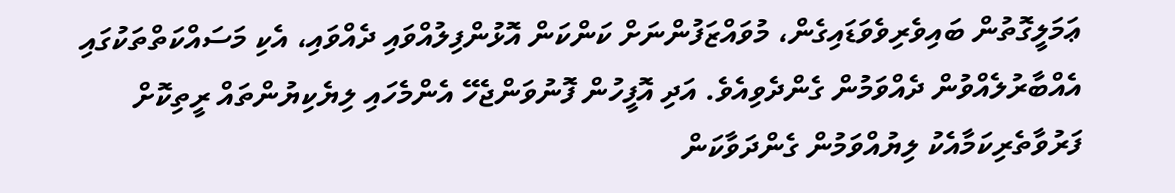ޢަމަލީގޮތުން ބައިވެރިވެވަޑައިގެން، މުވައްޒަފުންނަށް ކަންކަން އޮޅުންފިލުއްވައި ދެއްވައި، އެކި މަސައްކަތްތަކުގައި އެއްބާރުލެއްވުން ދެއްވަމުން ގެންދެވިއެވެ. އަދި އޮފީހުން ފޮނުވަންޖެހޭ އެންމެހައި ލިޔެކިޔުންތައް ރީތިކޮށް ފަރުވާތެރިކަމާއެކު ލިޔުއްވަމުން ގެންދަވާކަން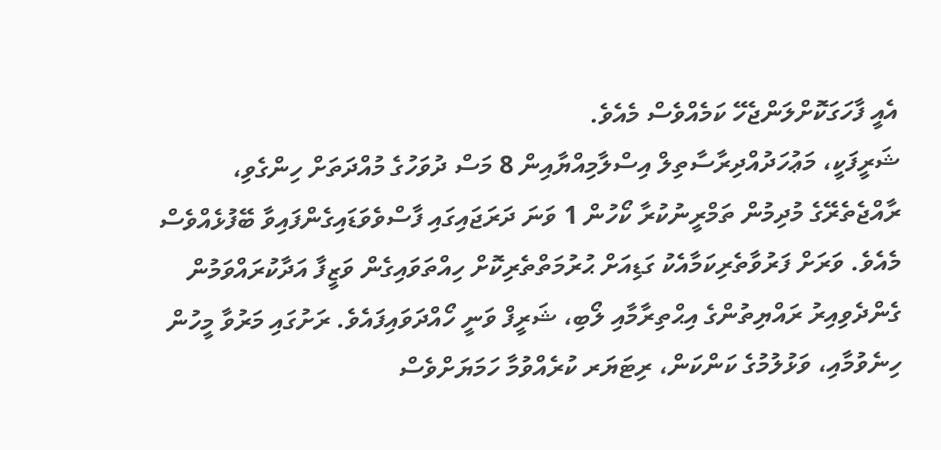އެއީ ފާހަގަކޮށްލަންޖެހޭ ކަމެއްވެސް މެއެވެ.
ޝަރީފަކީ، މަޢުހަދުއްދިރާސާތިލް އިސްލާމިއްޔާއިން 8 މަސް ދުވަހުގެ މުއްދަތަށް ހިންގެވި، ރާއްޖެތެރޭގެ މުދިމުން ތަމްރީނުކުރާ ކޯހުން 1 ވަނަ ދަރަޖައިގައި ފާސްވެވަޑައިގެންފައިވާ ބޭފުޅެއްވެސް މެއެވެ. ވަރަށް ފަރުވާތެރިކަމާއެކު ގަޑިއަށް ޙުރުމަތްތެރިކޮށް ހިއްތަވައިގެން ވަޒީފާ އަދާކުރައްވަމުން ގެންދެވިއިރު ރައްޔިތުންގެ އިޙްތިރާމާއި ލޯބި، ޝަރީފް ވަނީ ހޯއްދަވައިފައެވެ. ރަށުގައި މަރުވާ މީހުން ހިނެވުމާއި، ވަޅުލުމުގެ ކަންކަން، ރިޓަޔަރ ކުރެއްވުމާ ހަމަޔަށްވެސް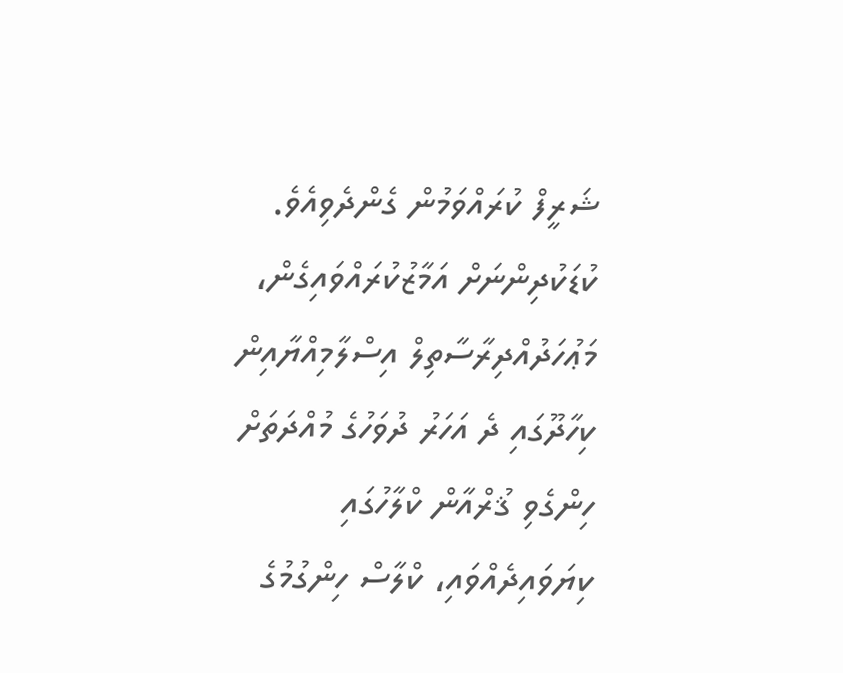ޝަރީފް ކުރައްވަމުން ގެންދެވިއެވެ.
ކުޑަކުދިންނަށް އަމާޒުކުރައްވައިގެން، މަޢުހަދުއްދިރާސާތިލް އިސްލާމިއްޔާއިން ކިހާދޫގައި ދެ އަހަރު ދުވަހުގެ މުއްދަތަށް ހިންގެވި ޤުރްއާން ކްލާހުގައި ކިޔަވައިދެއްވައި، ކްލާސް ހިންގުމުގެ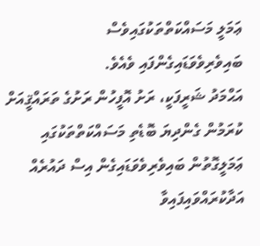ޢަމަލީ މަސައްކަތްތަކުގައިވެސް ބައިވެރިވެވަޑައިގެންފައި ވެއެވެ.
އަޙްމަދު ޝަރީފަކީ، ރަށު އޮފީހުން ރަށުގެ ތަރައްޤީއަށް ކުރަމުން ގެންދިޔަ ބޮޑެތި މަސައްކަތްތަކުގައި ޢަމަލީގޮތުން ބައިވެރިވެވަޑައިގެން އިސް ދައުރެއް އަދާކުރައްވައިފައިވާ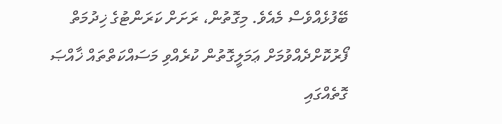ބޭފުޅެއްވެސް މެއެވެ. މިގޮތުން، ރަށަށް ކަރަންޓުގެ ޚިދުމަތް ފޯރުކޮށްދެއްވުމަށް ޢަމަލީގޮތުން ކުރެއްވި މަސައްކަތްތައް ޚާއްޞަ ގޮތެއްގައި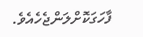ފާހަގަކޮށްލަންޖެހެއެވެ.